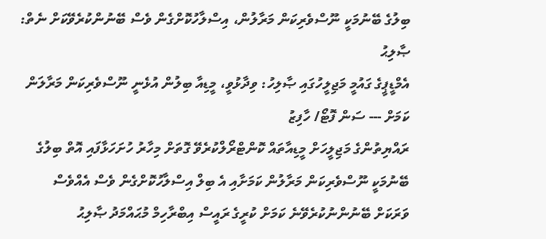ބިލުގެ ބޭނުމަކީ ނޫސްވެރިކަން މަރާލުން، އިސްލާހުކޮށްގެން ވެސް ބޭނުންކުރެވޭކަށް ނެތް: ޞާލިޙު
އެމްޑީޕީގެ ގައުމީ މަޖިލީހުގައި ޞާލިހު: ވިދާޅުވީ، މީޑިއާ ބިލުން އުޅެނީ ނޫސްވެރިކަން މަރާލަން ކަމަށް --- ސަން ފޮޓޯ/ ހާފިޒު
ރައްޔިތުންގެ މަޖިލީހަށް މީޑިއާތައް ކޮންޓްރޯލްކުރެވޭ ގޮތަށް މިހާރު ހުށަހަޅާފައި އޮތް ބިލުގެ ބޭނުމަކީ ނޫސްވެރިކަން މަރާލުން ކަމަށާއި އެ ބިލް އިސްލާހުކޮށްގެން ވެސް އެއްވެސް ވަރަކަށް ބޭނުންނުކުރެވޭނެ ކަމަށް ކުރީގެ ރައީސް އިބްރާހިމް މުޙައްމަދު ޞާލިޙު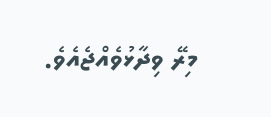މިރޭ ވިދާޅުވެއްޖެއެވެ.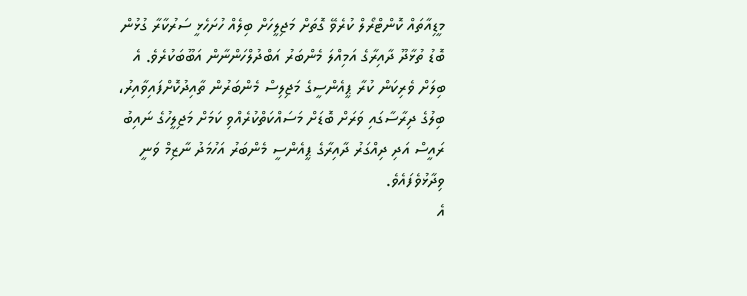މީޑިއާތައް ކޮންޓްރޯލް ކުރެވޭ ގޮތަށް މަޖިލީހަށް ބިލެއް ހުށަހެޅީ ސަރުކާރާ ގުޅުން ބޮޑު ތުޅާދޫ ދާއިރާގެ އަމިއްލަ މެންބަރު އަބްދުލްހަންނާން އަބޫބަކުރެވެ. އެ ބިލަށް ވެރިކަން ކުރާ ޕީއެންސީގެ މަޖިލިސް މެންބަރުން ތާއިދުކޮށްފައިވާއިރު، ބިލުގެ ދިރާސާގައި ވަރަށް ބޮޑަށް މަސައްކަތްކުރެއްވި ކަމަށް މަޖިލީހުގެ ނައިބު ރައީސް އަދި ދިއްގަރު ދާއިރާގެ ޕީއެންސީ މެންބަރު އަހުމަދު ނާޒިމް ވަނީ ވިދާޅުވެފައެވެ.
އެ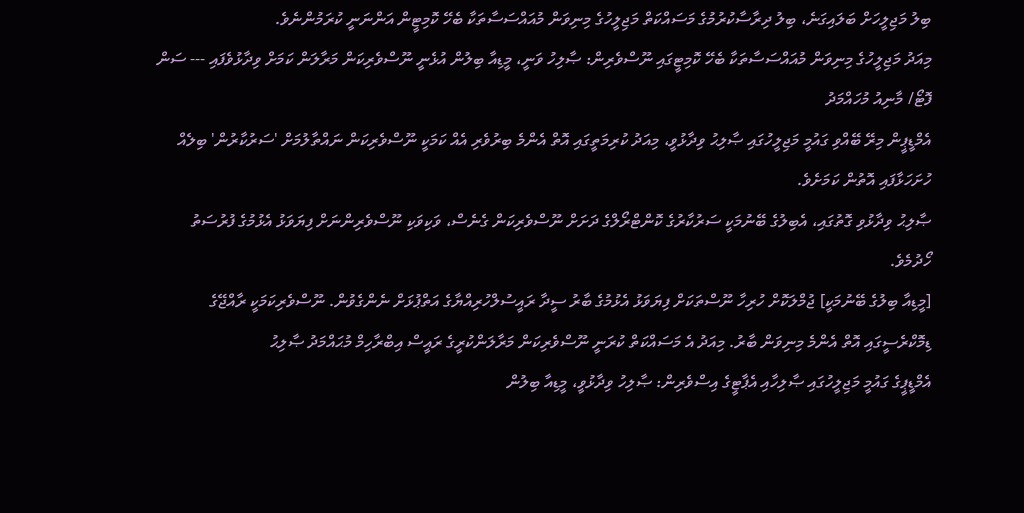ބިލު މަޖިލީހަށް ބަލައިގަނެ، ބިލު ދިރާސާކުރުމުގެ މަސައްކަތް މަޖިލީހުގެ މިނިވަން މުއައްސަސާތަކާ ބެހޭ ކޮމިޓީން އަންނަނީ ކުރަމުންނެވެ.
މިއަދު މަޖިލީހުގެ މިނިވަން މުއައްސަސާތަކާ ބެހޭ ކޮމިޓީގައި ނޫސްވެރިން: ޞާލިހު ވަނީ، މީޑިއާ ބިލުން އުޅެނީ ނޫސްވެރިކަން މަރާލަން ކަމަށް ވިދާޅުވެފައި --- ސަން ފޮޓޯ/ މާނިއު މުހައްމަދު
އެމްޑީޕީން މިރޭ ބޭއްވި ގައުމީ މަޖިލީހުގައި ޞާލިޙު ވިދާޅުވީ، މިއަދު ކުރިމަތީގައި އޮތް އެންމެ ބިރުވެރި އެއް ކަމަކީ ނޫސްވެރިކަން ނައްތާލުމަށް 'ސަރުކާރުން' ބިލެއް ހުށަހަޅާފައި އޮތުން ކަމަށެވެ.
ޞާލިޙު ވިދާޅުވި ގޮތުގައި، އެބިލުގެ ބޭނުމަކީ ސަރުކާރުގެ ކޮންޓްރޯލްގެ ދަށަށް ނޫސްވެރިކަން ގެނެސް، ވަކިވަކި ނޫސްވެރިންނަށް ފިޔަވަޅު އެޅުމުގެ ފުރުސަތު ހޯދުމެވެ.
[މީޑިއާ ބިލުގެ ބޭނުމަކީ] ޖުމްލަކޮށް ހުރިހާ ނޫސްތަކަށް ފިޔަވަޅު އެޅުމުގެ ބާރު ސީދާ ރައީސުލްހުރިއްޔާގެ އަތްޕުޅަށް ނެންގެވުން. ނޫސްވެރިކަމަކީ ރާއްޖޭގެ ޑިމޮކްރެސީގައި އޮތް އެންމެ މިނިވަން ބާރު. މިއަދު އެ މަސައްކަތް ކުރަނީ ނޫސްވެރިކަން މަރާލަންކުރީގެ ރައީސް އިބްރާހިމް މުޙައްމަދު ޞާލިޙު
އެމްޑީޕީގެ ގައުމީ މަޖިލީހުގައި ޞާލިހާއި އެޕާޓީގެ އިސްވެރިން: ޞާލިހު ވިދާޅުވީ، މީޑިއާ ބިލުން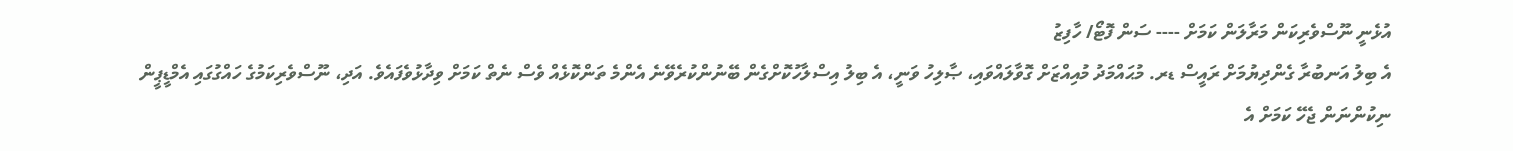އުޅެނީ ނޫސްވެރިކަން މަރާލަން ކަމަށް ---- ސަން ފޮޓޯ/ ހާފިޒު
އެ ބިލު އަނބުރާ ގެންދިޔުމަށް ރައީސް ޑރ. މުޙައްމަދު މުއިއްޒަށް ގޮވާލައްވައި، ޞާލިހު ވަނީ، އެ ބިލު އިސްލާހުކޮށްގެން ބޭނުންކުރެވޭނެ އެންމެ ތަންކޮޅެއް ވެސް ނެތް ކަމަށް ވިދާޅުވެފައެވެ. އަދި، ނޫސްވެރިކަމުގެ ހައްގުގައި އެމްޑީޕީން ނިކުންނަން ޖެހޭ ކަމަށް އެ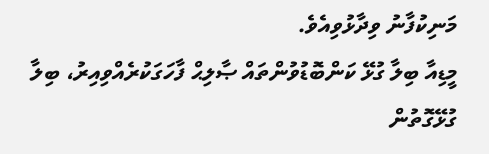މަނިކުފާނު ވިދާޅުވިއެވެ.
މީޑިއާ ބިލާ ގުޅޭ ކަންބޮޑުވުންތައް ޞާލިޙް ފާހަގަކުރެއްވިއިރު، ބިލާ ގުޅޭގޮތުން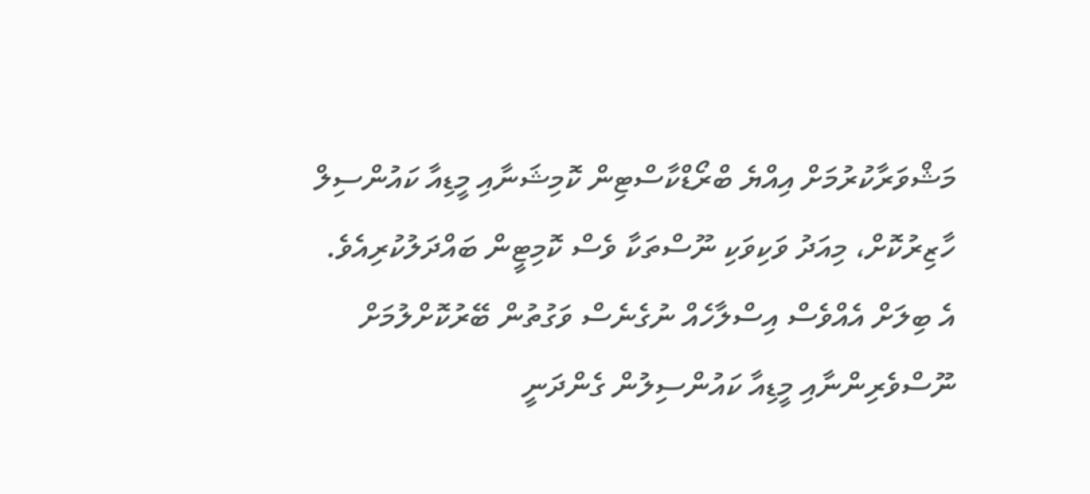މަޝްވަރާކުރުމަށް އިއްޔެ ބްރޯޑްކާސްޓިން ކޮމިޝަނާއި މީޑިއާ ކައުންސިލް ހާޒިރުކޮށް، މިއަދު ވަކިވަކި ނޫސްތަކާ ވެސް ކޮމިޓީން ބައްދަލުކުރިއެވެ. އެ ބިލަށް އެއްވެސް އިސްލާހެއް ނުގެނެސް ވަގުތުން ބޭރުކޮށްލުމަށް ނޫސްވެރިންނާއި މީޑިއާ ކައުންސިލުން ގެންދަނީ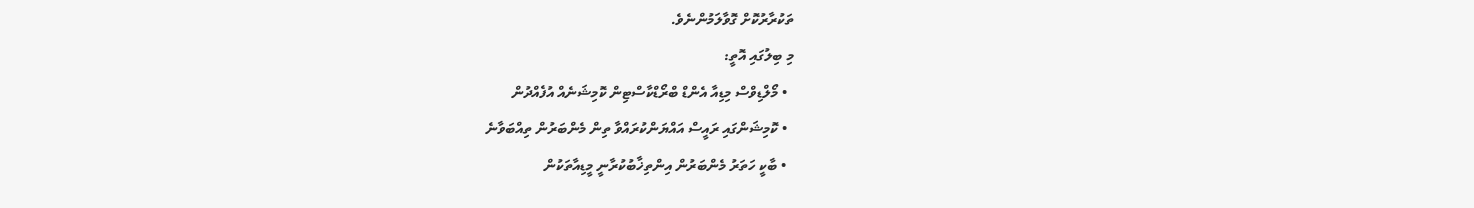ތަކުރާރުކޮށް ގޮވާލަމުންނެވެ.
މި ބިލުގައި އޮތީ:
  • މޯލްޑިވްސް މިޑިއާ އެންޑް ބްރޯޑްކާސްޓިން ކޮމިޝަނެއް އުފެއްދުން
  • ކޮމިޝަންގައި ރައީސް އައްޔަންކުރައްވާ ތިން މެންބަރުން ތިއްބަވާނެ
  • ބާކީ ހަތަރު މެންބަރުން އިންތިޚާބުކުރާނީ މީޑިއާތަކުން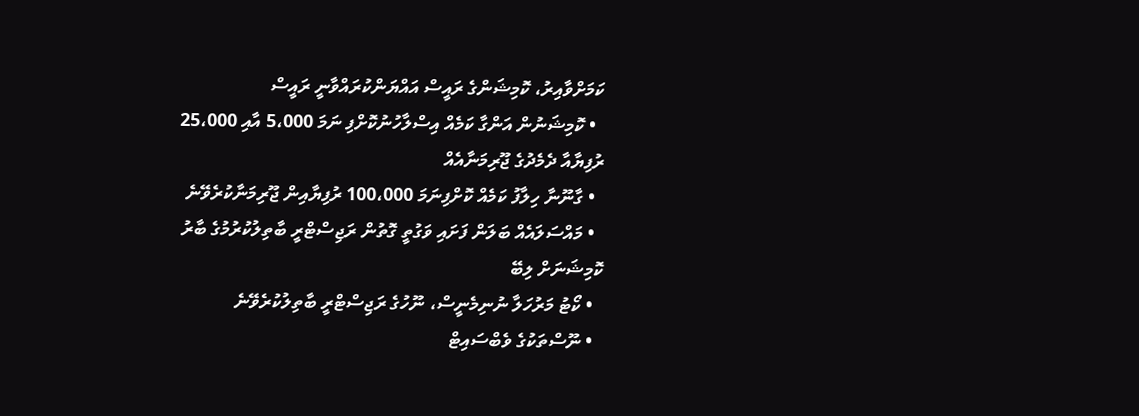ކަމަށްވާއިރު، ކޮމިޝަންގެ ރައީސް އައްޔަންކުރައްވާނީ ރައީސް
  • ކޮމިޝަނުން އަންގާ ކަމެއް އިސްލާހުނުކޮށްފި ނަމަ 5،000 އާއި 25،000 ރުފިޔާއާ ދެމެދުގެ ޖޫރިމަނާއެއް
  • ގާނޫނާ ހިލާފު ކަމެއް ކޮށްފިނަމަ 100،000 ރުފިޔާއިން ޖޫރިމަނާކުރެވޭނެ
  • މައްސަލައެއް ބަލަން ފަށައި ވަގުތީ ގޮތުން ރަޖިސްޓްރީ ބާތިލުކުރުމުގެ ބާރު ކޮމިޝަނަށް ލިބޭ
  • ކޯޓު މަރުހަލާ ނުނިމެނީސް، ނޫހުގެ ރަޖިސްޓްރީ ބާތިލުކުރެވޭނެ
  • ނޫސްތަކުގެ ވެބްސައިޓް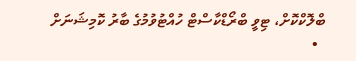ބްލޮކްކޮށް، ޓިވީ ބްރޯޑްކާސްޓް ހުއްޓުވުމުގެ ބާރު ކޮމިޝަނަށް
  •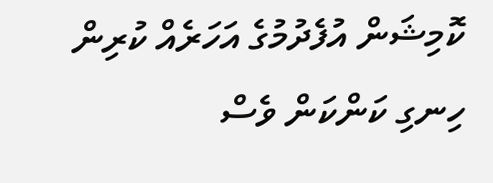ކޮމިޝަން އުފެދުމުގެ އަހަރެއް ކުރިން ހިނގި ކަންކަން ވެސް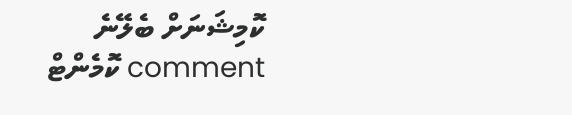ކޮމިޝަނަށް ބެލޭނެ
comment ކޮމެންޓް